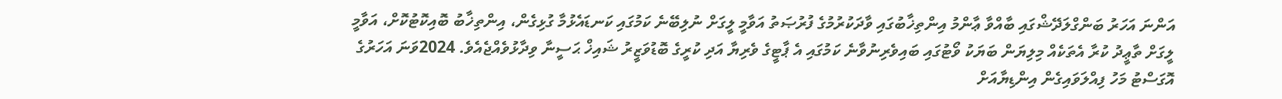އަންނަ އަހަރު ބަންގްލަދޭޝްގައި ބާއްވާ ޢާންމު އިންތިޚާބުގައި ވާދަކުރުމުގެ ފުރުޞަތު އަވާމީ ލީގަށް ނުލިބޭނެ ކަމުގައި ކަނޑައެޅުމާ ގުޅިގެން، އިންތިޚާބު ބޮއިކޮޓުކޮށް، އަވާމީ ލީގަށް ތާޢީދު ކުރާ އެތަކެއް މިލިޔަން ބަޔަކު ވޯޓުގައި ބައިވެރިނުވާނެ ކަމުގައި އެ ޕާޓީގެ ވެރިޔާ އަދި ކުރީގެ ބޮޑުވަޒީރު ޝައިޚް ޙަސީނާ ވިދާޅުވެއްޖެއެވެ. 2024ވަނަ އަހަރުގެ އޮގަސްޓު މަހު ފިއްލަވައިގެން އިންޑިޔާއަށް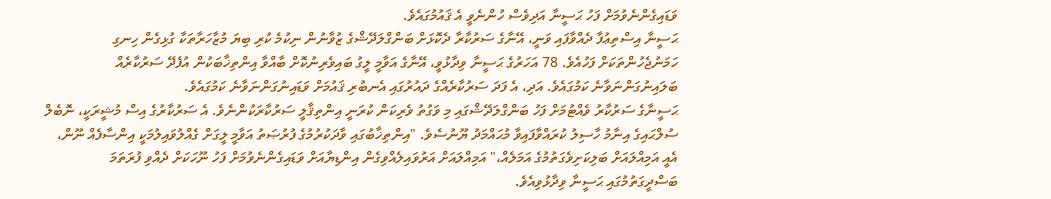ވަޑައިގެންނެވުމަށް ފަހު ޙަސީނާ އަދިވެސް ހުންނެވީ އެ ޤައުމުގައެވެ.
ޙަސީނާ އިސްތިޢުފާ ދެއްވާފައި ވަނީ، އޭނާގެ ސަރުކާރާ ދެކޮޅަށް ބަންގްލަދޭޝްގެ ޒުވާނުން ނިކުމެ ކުރި ބިޔަ މުޒާހަރާތަކާ ގުޅިގެން ހިނގި ހަމަނުޖެހުންތަކަށް ފަހުއެވެ. 78 އަހަރުގެ ޙަސީނާ ވިދާޅުވީ، އޭނާގެ އަވާމީ ލީގު ބައިވެރިނުކޮށް ބާއްވާ އިންތިޚާބަކުން އުފެދޭ ސަރުކާރެއް ބަލައިނުގަންނަވާނެ ކަމުގައެވެ. އަދި، އެ ފަދަ ސަރުކާރެއްގެ ދައުރުގައި އެނބުރި ޤައުމަށް ވަޑައިނުގަންނަވާނެ ކަމުގައެވެ.
ޙަސީނާގެ ސަރުކާރު ވެއްޓުމަށް ފަހު ބަންގްލަދޭޝްގައި މި ވަގުތު ވެރިކަން ކުރަނީ އިންތިޤާލީ ސަރުކާރަކުންނެވެ. އެ ސަރުކާރުގެ އިސް މުޝީރަކީ، ނޮބެލް ސުލްޙައިގެ އިނާމު ހާސިލު ކުރައްވާފައިވާ މުޙައްމަދު ޔޫނުސެވެ. "އިންތިޚާބުގައި ވާދަކުރުމުގެ ފުރުޞަތު އަވާމީ ލީގަށް ގެއްލުވައިލުމަކީ އިންސާފެއް ނޫން، އެއީ އަމިއްލައަށް ބަލިކަށިވެގަތުމުގެ އަމަލެއް،" އަމިއްލައަށް އަރުވައިލެއްވިގެން އިންޑިޔާއަށް ވަޑައިގެންނެވުމަށް ފަހު ނޫހަކަށް ދެއްވި ފުރަތަމަ ބަސްދީގަތުމުގައި ޙަސީނާ ވިދާޅުވިއެވެ.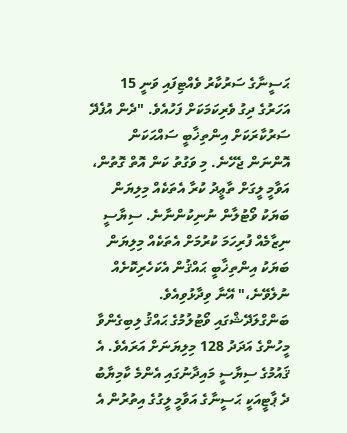ޙަސީނާގެ ސަރުކާރު ވެއްޓިފައި ވަނީ 15 އަހަރުގެ ދިގު ވެރިކަމަކަށް ފަހުއެވެ. "ދެން އުފެދޭ ސަރުކާރަކަށް އިންތިޚާބީ ސައްޙަކަން އޮންނަން ޖެހޭނެ. މި ވަގުތު ކަން އޮތް ގޮތުން، އަވާމީ ލީގަށް ތާޢީދު ކުރާ އެތަކެއް މިލިޔަން ބަޔަކު ވޯޓުލާން ނުނިކުންނާނެ. ސިޔާސީ ނިޒާމެއް ފުރިހަމަ ކުރުމަށް އެތަކެއް މިލިޔަން ބަޔަކު އިންތިޚާބީ ޙައްޤުން އެކަހެރިކޮށެއް ނުލެވޭނެ،" އޭނާ ވިދާޅުވިއެވެ.
ބަންގްލަދޭޝްގައި ވޯޓުލުމުގެ ޙައްޤު ލިބިގެންވާ މީހުންގެ އަދަދު 128 މިލިޔަނަށް އަރައެވެ. އެ ޤައުމުގެ ސިޔާސީ މައިދާނުގައި އެންމެ ކާމިޔާބު ދެ ޕާޓީއަކީ ޙަސީނާގެ އަވާމީ ލީގުގެ އިތުރުން އެ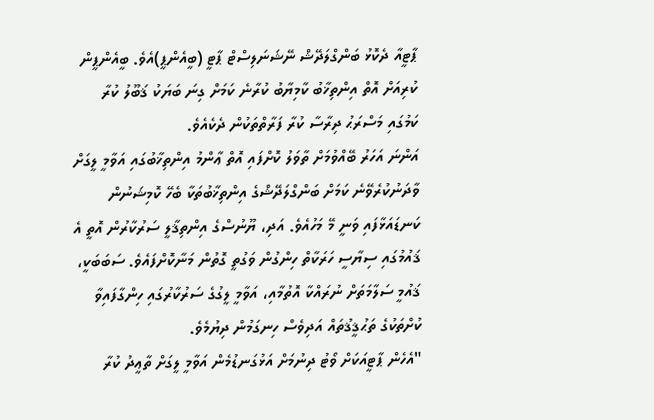ޕާޓީއާ ދެކޮޅު ބަންގްލަދޭޝް ނޭޝަނަލިސްޓް ޕާޓީ (ބީއެންޕީ)އެވެ. ބީއެންޕީން ކުރިއަށް އޮތް އިންތިޚާބު ކާމިޔާބު ކުރާނެ ކަމަށް ގިނަ ބަޔަކު ޤަބޫލު ކުރާ ކަމުގައި މަސްރަޙު ދިރާސާ ކުރާ ފަރާތްތަކުން ދެކެއެވެ.
އަންނަ އަހަރު ބޭއްވުމަށް ތާވަލު ކޮށްފައި އޮތް ޢާންމު އިންތިޚާބުގައި އަވާމީ ލީގަށް ވާދަނުކުރެވޭނެ ކަމަށް ބަންގްލަދޭޝްގެ އިންތިޚާބުތަކާ ބެހޭ ކޮމިޝަނުން ކަނޑައަޅާފައި ވަނީ މޭ މަހުއެވެ. އަދި، ޔޫނުސްގެ އިންތިޤާލީ ސަރުކާރުން އޮތީ އެ ޤައުމުގައި ސިޔާސީ ހަރަކާތް ހިންގުން ވަގުތީ ގޮތުން މަނާކޮށްފައެވެ. ސަބަބަކީ، ޤައުމީ ސަލާމަތަށް ނުރައްކާ އޮތުމާއި، އަވާމީ ލީގުގެ ސަރުކާރުގައި ހިންގާފައިވާ ކުށްތަކުގެ ތަޙުޤީޤުތައް އަދިވެސް ހިނގަމުން ދިޔުމެވެ.
"އެހެން ޕާޓީއަކަށް ވޯޓު ދިނުމަށް އަޅުގަނޑުމެން އަވާމީ ލީގަށް ތާޢީދު ކުރާ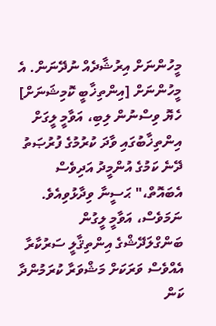މީހުންނަށް އިރުޝާދެއް ނުދޭނަން. އެ މީހުންނަށް [އިންތިޚާބީ ކޮމިޝަނަށް] ހެޔޮ ވިސްނުން ލިބި، އަވާމީ ލީގަށް އިންތިޚާބުގައި ވާދަ ކުރުމުގެ ފުރުޞަތު ދޭނެ ކަމުގެ އުންމީދު އަދިވެސް އެބައޮތް،" ޙަސީނާ ވިދާޅުވިއެވެ. ނަމަވެސް، އަވާމީ ލީގުން ބަންގްލަދޭޝްގެ އިންތިޤާލީ ސަރުކާރާ އެއްވެސް ވަރަކަށް މަޝްވަރާ ކުރަމުންދާ ކަން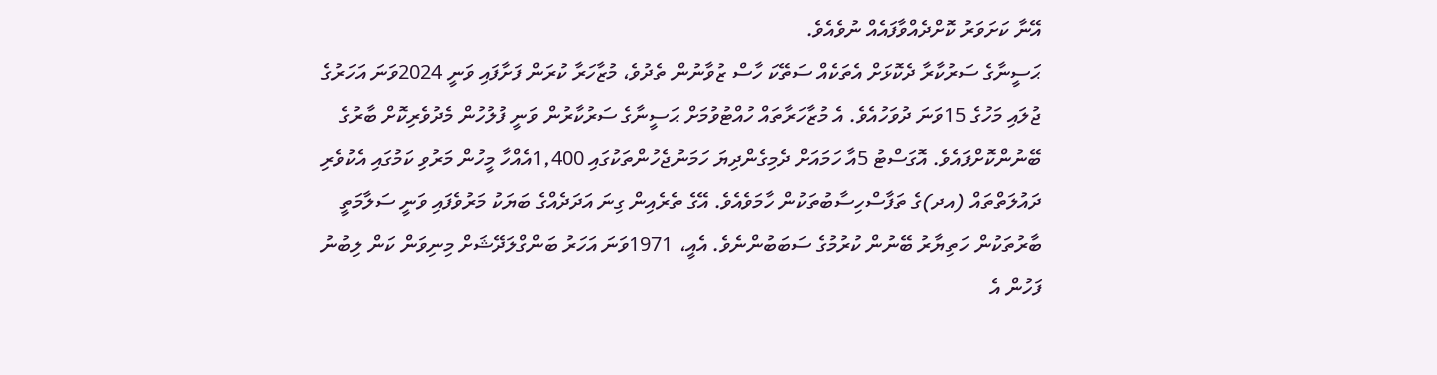އޭނާ ކަށަވަރު ކޮށްދެއްވާފައެއް ނުވެއެވެ.
ޙަސީނާގެ ސަރުކާރާ ދެކޮޅަށް އެތަކެއް ސަތޭކަ ހާސް ޒުވާނުން ތެދުވެ، މުޒާހަރާ ކުރަން ފަށާފައި ވަނީ 2024ވަނަ އަހަރުގެ ޖުލައި މަހުގެ 15ވަނަ ދުވަހުއެވެ. އެ މުޒާހަރާތައް ހުއްޓުވުމަށް ޙަސީނާގެ ސަރުކާރުން ވަނީ ފުލުހުން މެދުވެރިކޮށް ބާރުގެ ބޭނުންކޮށްފައެވެ. އޮގަސްޓު 5އާ ހަމައަށް ދެމިގެންދިޔަ ހަމަނުޖެހުންތަކުގައި 1,400އެއްހާ މީހުން މަރުވި ކަމުގައި އެކުވެރި ދައުލަތްތައް (އދ)ގެ ތަފާސްހިސާބުތަކުން ހާމަވެއެވެ. އޭގެ ތެރެއިން ގިނަ އަދަދެއްގެ ބަޔަކު މަރުވެފައި ވަނީ ސަލާމަތީ ބާރުތަކުން ހަތިޔާރު ބޭނުން ކުރުމުގެ ސަބަބުންނެވެ. އެއީ، 1971ވަނަ އަހަރު ބަންގްލަދޭޝަށް މިނިވަން ކަން ލިބުނު ފަހުން އެ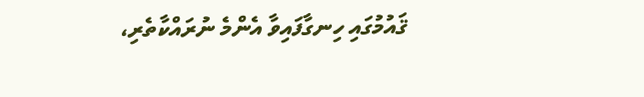ޤައުމުގައި ހިނގާފައިވާ އެންމެ ނުރައްކާތެރި،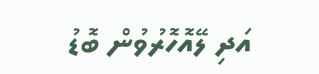އަދި ލޭއޮހޮރުވުން ބޮޑު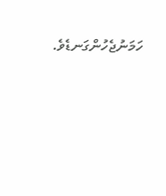ހަމަނުޖެހުންގަނޑެވެ.